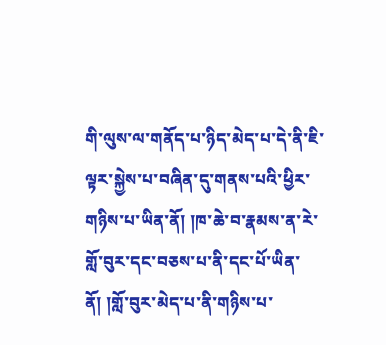གི་ལུས་ལ་གནོད་པ་ཉིད་མེད་པ་དེ་ནི་ཇི་ལྟར་སྐྱེས་པ་བཞིན་དུ་གནས་པའི་ཕྱིར་གཉིས་པ་ཡིན་ནོ། །ཁ་ཆེ་བ་རྣམས་ན་རེ་གློ་བུར་དང་བཅས་པ་ནི་དང་པོ་ཡིན་ནོ། །གློ་བུར་མེད་པ་ནི་གཉིས་པ་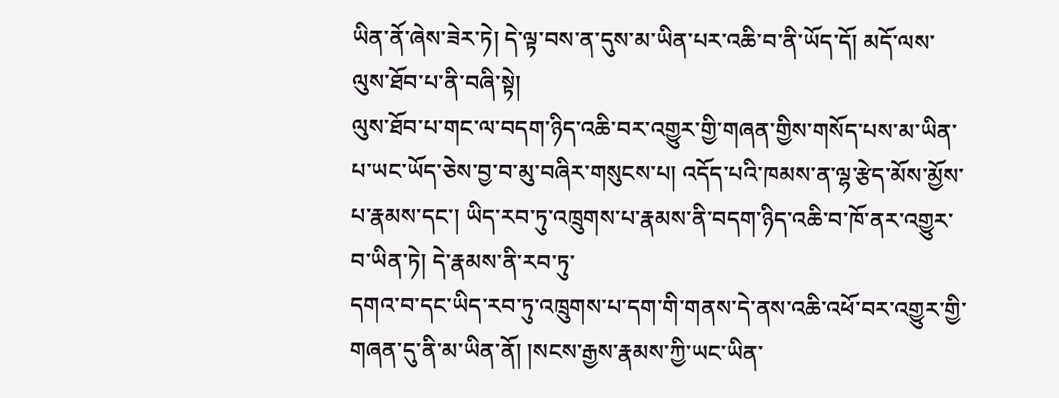ཡིན་ནོ་ཞེས་ཟེར་ཏེ། དེ་ལྟ་བས་ན་དུས་མ་ཡིན་པར་འཆི་བ་ནི་ཡོད་དོ། མདོ་ལས་ལུས་ཐོབ་པ་ནི་བཞི་སྟེ།
ལུས་ཐོབ་པ་གང་ལ་བདག་ཉིད་འཆི་བར་འགྱུར་གྱི་གཞན་གྱིས་གསོད་པས་མ་ཡིན་པ་ཡང་ཡོད་ཅེས་བྱ་བ་མུ་བཞིར་གསུངས་པ། འདོད་པའི་ཁམས་ན་ལྷ་རྩེད་མོས་མྱོས་པ་རྣམས་དང་། ཡིད་རབ་ཏུ་འཁྲུགས་པ་རྣམས་ནི་བདག་ཉིད་འཆི་བ་ཁོ་ནར་འགྱུར་བ་ཡིན་ཏེ། དེ་རྣམས་ནི་རབ་ཏུ་
དགའ་བ་དང་ཡིད་རབ་ཏུ་འཁྲུགས་པ་དག་གི་གནས་དེ་ནས་འཆི་འཕོ་བར་འགྱུར་གྱི་གཞན་དུ་ནི་མ་ཡིན་ནོ། །སངས་རྒྱས་རྣམས་ཀྱི་ཡང་ཡིན་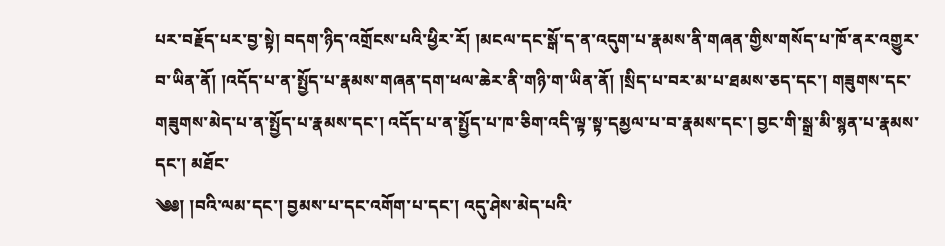པར་བརྗོད་པར་བྱ་སྟེ། བདག་ཉིད་འགྲོངས་པའི་ཕྱིར་རོ། །མངལ་དང་སྒོ་ད་ན་འདུག་པ་རྣམས་ནི་གཞན་གྱིས་གསོད་པ་ཁོ་ནར་འགྱུར་
བ་ཡིན་ནོ། །འདོད་པ་ན་སྤྱོད་པ་རྣམས་གཞན་དག་ཕལ་ཆེར་ནི་གཉི་ག་ཡིན་ནོ། །སྲིད་པ་བར་མ་པ་ཐམས་ཅད་དང་། གཟུགས་དང་གཟུགས་མེད་པ་ན་སྤྱོད་པ་རྣམས་དང་། འདོད་པ་ན་སྤྱོད་པ་ཁ་ཅིག་འདི་ལྟ་སྟ་དམྱལ་པ་བ་རྣམས་དང་། བྱང་གི་སྒྲ་མི་སྙན་པ་རྣམས་དང་། མཐོང་
༄༅། །བའི་ལམ་དང་། བྱམས་པ་དང་འགོག་པ་དང་། འདུ་ཤེས་མེད་པའི་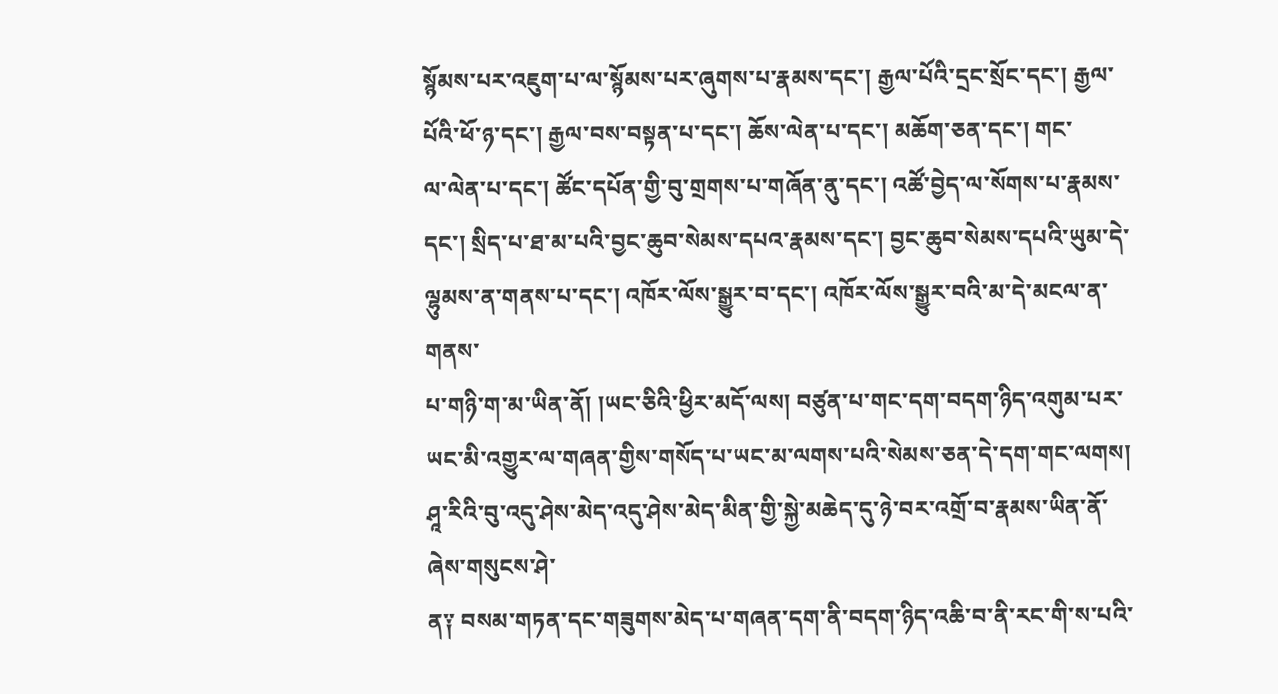སྙོམས་པར་འཇུག་པ་ལ་སྙོམས་པར་ཞུགས་པ་རྣམས་དང་། རྒྱལ་པོའི་དྲང་སྲོང་དང་། རྒྱལ་པོའི་ཕོ་ཉ་དང་། རྒྱལ་བས་བསྟན་པ་དང་། ཆོས་ལེན་པ་དང་། མཆོག་ཅན་དང་། གང་
ལ་ལེན་པ་དང་། ཚོང་དཔོན་གྱི་བུ་གྲགས་པ་གཞོན་ནུ་དང་། འཚོ་བྱེད་ལ་སོགས་པ་རྣམས་དང་། སྲིད་པ་ཐ་མ་པའི་བྱང་ཆུབ་སེམས་དཔའ་རྣམས་དང་། བྱང་ཆུབ་སེམས་དཔའི་ཡུམ་དེ་ལྷུམས་ན་གནས་པ་དང་། འཁོར་ལོས་སྒྱུར་བ་དང་། འཁོར་ལོས་སྒྱུར་བའི་མ་དེ་མངལ་ན་གནས་
པ་གཉི་ག་མ་ཡིན་ནོ། །ཡང་ཅིའི་ཕྱིར་མདོ་ལས། བཙུན་པ་གང་དག་བདག་ཉིད་འགུམ་པར་ཡང་མི་འགྱུར་ལ་གཞན་གྱིས་གསོད་པ་ཡང་མ་ལགས་པའི་སེམས་ཅན་དེ་དག་གང་ལགས། ཤཱ་རིའི་བུ་འདུ་ཤེས་མེད་འདུ་ཤེས་མེད་མིན་གྱི་སྐྱེ་མཆེད་དུ་ཉེ་བར་འགྲོ་བ་རྣམས་ཡིན་ནོ་ཞེས་གསུངས་ཤེ་
ན༑ བསམ་གཏན་དང་གཟུགས་མེད་པ་གཞན་དག་ནི་བདག་ཉིད་འཆི་བ་ནི་རང་གི་ས་པའི་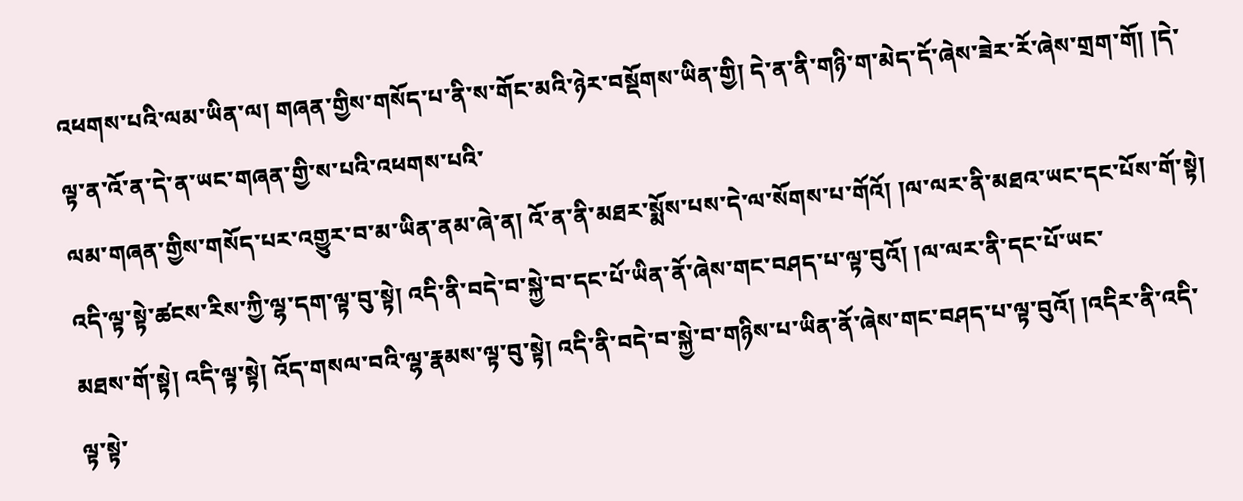འཕགས་པའི་ལམ་ཡིན་ལ། གཞན་གྱིས་གསོད་པ་ནི་ས་གོང་མའི་ཉེར་བསྡོགས་ཡིན་གྱི། དེ་ན་ནི་གཉི་ག་མེད་དོ་ཞེས་ཟེར་རོ་ཞེས་གྲག་གོ། །དེ་ལྟ་ན་འོ་ན་དེ་ན་ཡང་གཞན་གྱི་ས་པའི་འཕགས་པའི་
ལམ་གཞན་གྱིས་གསོད་པར་འགྱུར་བ་མ་ཡིན་ནམ་ཞེ་ན། འོ་ན་ནི་མཐར་སྨོས་པས་དེ་ལ་སོགས་པ་གོའོ། །ལ་ལར་ནི་མཐའ་ཡང་དང་པོས་གོ་སྟེ། འདི་ལྟ་སྟེ་ཚངས་རིས་ཀྱི་ལྷ་དག་ལྟ་བུ་སྟེ། འདི་ནི་བདེ་བ་སྐྱེ་བ་དང་པོ་ཡིན་ནོ་ཞེས་གང་བཤད་པ་ལྟ་བུའོ། །ལ་ལར་ནི་དང་པོ་ཡང་
མཐས་གོ་སྟེ། འདི་ལྟ་སྟེ། འོད་གསལ་བའི་ལྷ་རྣམས་ལྟ་བུ་སྟེ། འདི་ནི་བདེ་བ་སྐྱེ་བ་གཉིས་པ་ཡིན་ནོ་ཞེས་གང་བཤད་པ་ལྟ་བུའོ། །འདིར་ནི་འདི་ལྟ་སྟེ་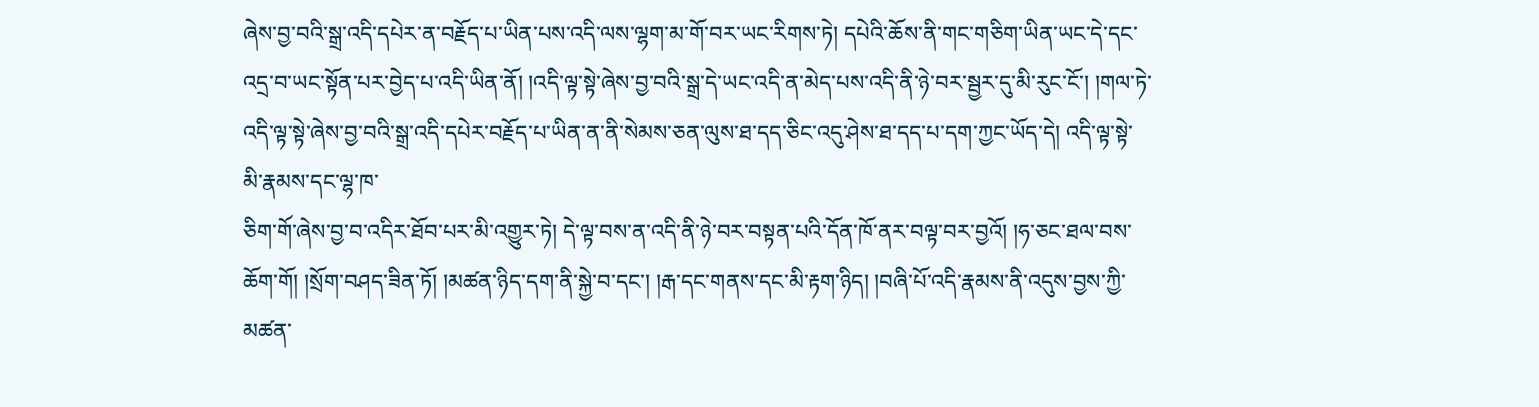ཞེས་བྱ་བའི་སྒྲ་འདི་དཔེར་ན་བརྗོད་པ་ཡིན་པས་འདི་ལས་ལྷག་མ་གོ་བར་ཡང་རིགས་ཏེ། དཔེའི་ཆོས་ནི་གང་གཅིག་ཡིན་ཡང་དེ་དང་
འདྲ་བ་ཡང་སྟོན་པར་བྱེད་པ་འདི་ཡིན་ནོ། །འདི་ལྟ་སྟེ་ཞེས་བྱ་བའི་སྒྲ་དེ་ཡང་འདི་ན་མེད་པས་འདི་ནི་ཉེ་བར་སྦྱར་དུ་མི་རུང་ངོ་། །གལ་ཏེ་འདི་ལྟ་སྟེ་ཞེས་བྱ་བའི་སྒྲ་འདི་དཔེར་བརྗོད་པ་ཡིན་ན་ནི་སེམས་ཅན་ལུས་ཐ་དད་ཅིང་འདུ་ཤེས་ཐ་དད་པ་དག་ཀྱང་ཡོད་དེ། འདི་ལྟ་སྟེ་མི་རྣམས་དང་ལྷ་ཁ་
ཅིག་གོ་ཞེས་བྱ་བ་འདིར་ཐོབ་པར་མི་འགྱུར་ཏེ། དེ་ལྟ་བས་ན་འདི་ནི་ཉེ་བར་བསྟན་པའི་དོན་ཁོ་ནར་བལྟ་བར་བྱའོ། །ཧ་ཅང་ཐལ་བས་ཆོག་གོ། །སྲོག་བཤད་ཟིན་ཏོ། །མཚན་ཉིད་དག་ནི་སྐྱེ་བ་དང་། །རྒ་དང་གནས་དང་མི་རྟག་ཉིད། །བཞི་པོ་འདི་རྣམས་ནི་འདུས་བྱས་ཀྱི་མཚན་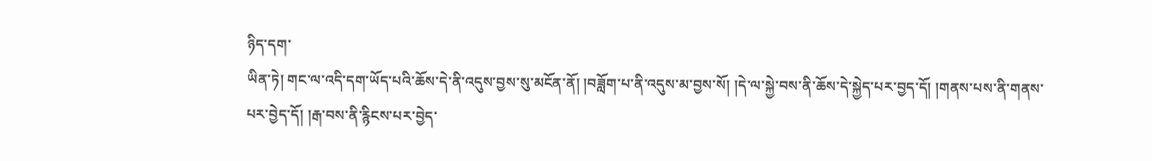ཉིད་དག་
ཡིན་ཏེ། གང་ལ་འདི་དག་ཡོད་པའི་ཆོས་དེ་ནི་འདུས་བྱས་སུ་མངོན་ནོ། །བཟློག་པ་ནི་འདུས་མ་བྱས་སོ། །དེ་ལ་སྐྱེ་བས་ནི་ཆོས་དེ་སྐྱེད་པར་བྱད་དོ། །གནས་པས་ནི་གནས་པར་བྱེད་དོ། །རྒ་བས་ནི་རྙིངས་པར་བྱེད་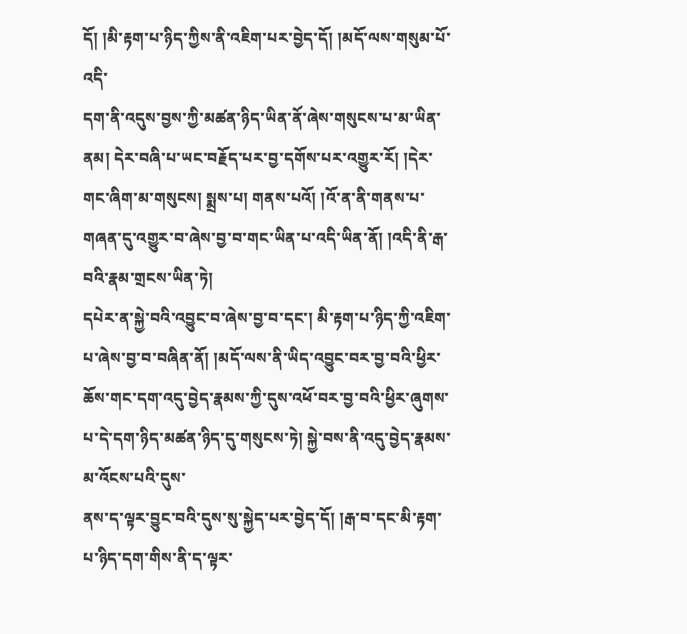དོ། །མི་རྟག་པ་ཉིད་ཀྱིས་ནི་འཇིག་པར་བྱེད་དོ། །མདོ་ལས་གསུམ་པོ་འདི་
དག་ནི་འདུས་བྱས་ཀྱི་མཚན་ཉིད་ཡིན་ནོ་ཞེས་གསུངས་པ་མ་ཡིན་ནམ། དེར་བཞི་པ་ཡང་བརྗོད་པར་བྱ་དགོས་པར་འགྱུར་རོ། །དེར་གང་ཞིག་མ་གསུངས། སྨྲས་པ། གནས་པའོ། །འོ་ན་ནི་གནས་པ་གཞན་དུ་འགྱུར་བ་ཞེས་བྱ་བ་གང་ཡིན་པ་འདི་ཡིན་ནོ། །འདི་ནི་རྒ་བའི་རྣམ་གྲངས་ཡིན་ཏེ།
དཔེར་ན་སྐྱེ་བའི་འབྱུང་བ་ཞེས་བྱ་བ་དང་། མི་རྟག་པ་ཉིད་ཀྱི་འཇིག་པ་ཞེས་བྱ་བ་བཞིན་ནོ། །མདོ་ལས་ནི་ཡིད་འབྱུང་བར་བྱ་བའི་ཕྱིར་ཆོས་གང་དག་འདུ་བྱེད་རྣམས་ཀྱི་དུས་འཕོ་བར་བྱ་བའི་ཕྱིར་ཞུགས་པ་དེ་དག་ཉིད་མཚན་ཉིད་དུ་གསུངས་ཏེ། སྐྱེ་བས་ནི་འདུ་བྱེད་རྣམས་མ་འོངས་པའི་དུས་
ནས་ད་ལྟར་བྱུང་བའི་དུས་སུ་སྐྱེད་པར་བྱེད་དོ། །རྒ་བ་དང་མི་རྟག་པ་ཉིད་དག་གིས་ནི་ད་ལྟར་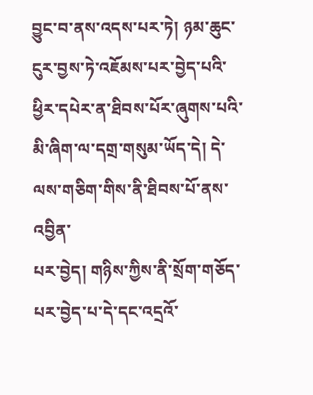བྱུང་བ་ནས་འདས་པར་ཏེ། ཉམ་ཆུང་ངུར་བྱས་ཏེ་འཇོམས་པར་བྱེད་པའི་ཕྱིར་དཔེར་ན་ཐིབས་པོར་ཞུགས་པའི་མི་ཞིག་ལ་དགྲ་གསུམ་ཡོད་དེ། དེ་ལས་གཅིག་གིས་ནི་ཐིབས་པོ་ནས་འབྱིན་
པར་བྱེད། གཉིས་ཀྱིས་ནི་སྲོག་གཅོད་པར་བྱེད་པ་དེ་དང་འདྲའོ་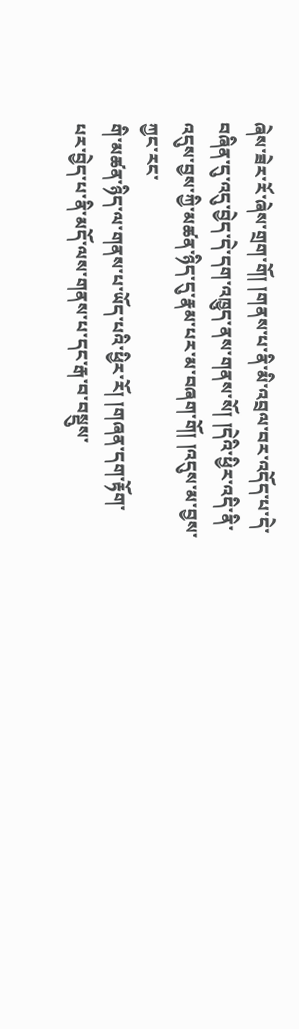ཞེས་ཟེར་རོ་ཞེས་གྲག་གོ། །གནས་པ་ནི་མི་འབྲལ་བར་འདོད་པ་དེ་བཞིན་དུ་འདུ་བྱེད་དེ་དག་འཁྱུད་ནས་གནས་སོ། །དེའི་ཕྱིར་འདི་ནི་འདུས་བྱས་ཀྱི་མཚན་ཉིད་དུ་རྣམ་པར་མ་བཞག་གོ། །འདུས་མ་བྱས་ཀྱང་རང་
གི་མཚན་ཉིད་ལ་གནས་པ་ཡོད་པའི་ཕྱིར་རོ། །གཞན་དག་རྟོག་པར་བྱེད་པ་ནི་མདོ་ལས་གནས་པ་དང་རྒ་བ་བསྡུས་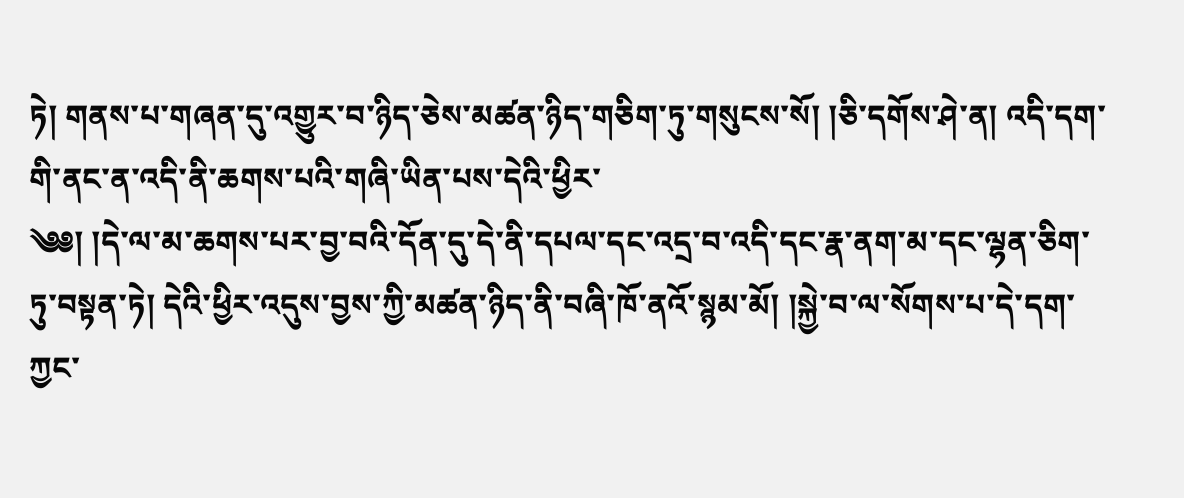ཏེ། གནས་པ་གཞན་དུ་འགྱུར་བ་ཉིད་ཅེས་མཚན་ཉིད་གཅིག་ཏུ་གསུངས་སོ། །ཅི་དགོས་ཤེ་ན། འདི་དག་གི་ནང་ན་འདི་ནི་ཆགས་པའི་གཞི་ཡིན་པས་དེའི་ཕྱིར་
༄༅། །དེ་ལ་མ་ཆགས་པར་བྱ་བའི་དོན་དུ་དེ་ནི་དཔལ་དང་འདྲ་བ་འདི་དང་རྣ་ནག་མ་དང་ལྷན་ཅིག་ཏུ་བསྟན་ཏེ། དེའི་ཕྱིར་འདུས་བྱས་ཀྱི་མཚན་ཉིད་ནི་བཞི་ཁོ་ནའོ་སྙམ་མོ། །སྐྱེ་བ་ལ་སོགས་པ་དེ་དག་ཀྱང་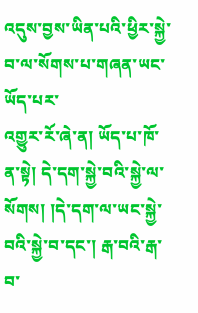འདུས་བྱས་ཡིན་པའི་ཕྱིར་སྐྱེ་བ་ལ་སོགས་པ་གཞན་ཡང་ཡོད་པར་
འགྱུར་རོ་ཞེ་ན། ཡོད་པ་ཁོ་ན་སྟེ། དེ་དག་སྐྱེ་བའི་སྐྱེ་ལ་སོགས། །དེ་དག་ལ་ཡང་སྐྱེ་བའི་སྐྱེ་བ་དང་། རྒ་བའི་རྒ་བ་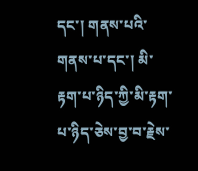དང་། གནས་པའི་གནས་པ་དང་། མི་རྟག་པ་ཉིད་ཀྱི་མི་རྟག་པ་ཉིད་ཅེས་བྱ་བ་རྗེས་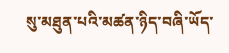སུ་མཐུན་པའི་མཚན་ཉིད་བཞི་ཡོད་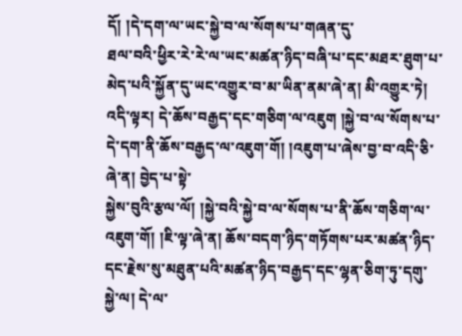དོ། །དེ་དག་ལ་ཡང་སྐྱེ་བ་ལ་སོགས་པ་གཞན་དུ་
ཐལ་བའི་ཕྱིར་རེ་རེ་ལ་ཡང་མཚན་ཉིད་བཞི་པ་དང་མཐར་ཐུག་པ་མེད་པའི་སྐྱོན་དུ་ཡང་འགྱུར་བ་མ་ཡིན་ནམ་ཞེ་ན། མི་འགྱུར་ཏེ། འདི་ལྟར། དེ་ཆོས་བརྒྱད་དང་གཅིག་ལ་འཇུག །སྐྱེ་བ་ལ་སོགས་པ་དེ་དག་ནི་ཆོས་བརྒྱད་ལ་འཇུག་གོ། །འཇུག་པ་ཞེས་བྱ་བ་འདི་ཅི་ཞེ་ན། བྱེད་པ་སྟེ་
སྐྱེས་བུའི་རྩལ་ལོ། །སྐྱེ་བའི་སྐྱེ་བ་ལ་སོགས་པ་ནི་ཆོས་གཅིག་ལ་འཇུག་གོ། །ཇི་ལྟ་ཞེ་ན། ཆོས་བདག་ཉིད་གཏོགས་པར་མཚན་ཉིད་དང་རྗེས་སུ་མཐུན་པའི་མཚན་ཉིད་བརྒྱད་དང་ལྷན་ཅིག་ཏུ་དགུ་སྐྱེ་ལ། དེ་ལ་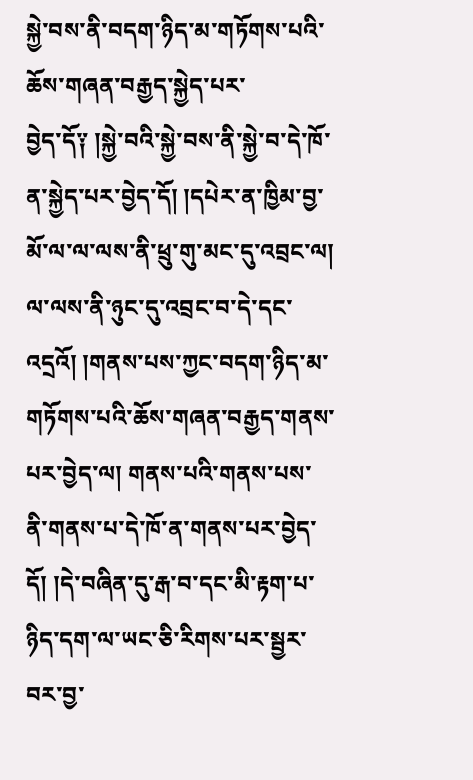སྐྱེ་བས་ནི་བདག་ཉིད་མ་གཏོགས་པའི་ཆོས་གཞན་བརྒྱད་སྐྱེད་པར་
བྱེད་དོ༑ །སྐྱེ་བའི་སྐྱེ་བས་ནི་སྐྱེ་བ་དེ་ཁོ་ན་སྐྱེད་པར་བྱེད་དོ། །དཔེར་ན་ཁྱིམ་བྱ་མོ་ལ་ལ་ལས་ནི་ཕྲུ་གུ་མང་དུ་འབྲང་ལ། ལ་ལས་ནི་ཉུང་དུ་འབྲང་བ་དེ་དང་འདྲའོ། །གནས་པས་ཀྱང་བདག་ཉིད་མ་གཏོགས་པའི་ཆོས་གཞན་བརྒྱད་གནས་པར་བྱེད་ལ། གནས་པའི་གནས་པས་
ནི་གནས་པ་དེ་ཁོ་ན་གནས་པར་བྱེད་དོ། །དེ་བཞིན་དུ་རྒ་བ་དང་མི་རྟག་པ་ཉིད་དག་ལ་ཡང་ཅི་རིགས་པར་སྦྱར་བར་བྱ་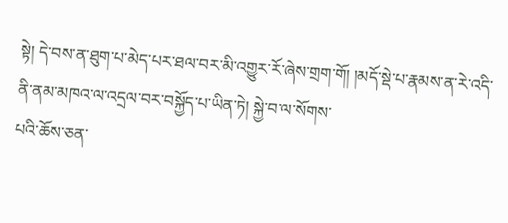སྟེ། དེ་བས་ན་ཐུག་པ་མེད་པར་ཐལ་བར་མི་འགྱུར་རོ་ཞེས་གྲག་གོ། །མདོ་སྡེ་པ་རྣམས་ན་རེ་འདི་ནི་ནམ་མཁའ་ལ་འདྲལ་བར་བསྐྱོད་པ་ཡིན་ཏེ། སྐྱེ་བ་ལ་སོགས་
པའི་ཆོས་ཅན་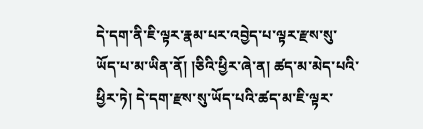དེ་དག་ནི་ཇི་ལྟར་རྣམ་པར་འབྱེད་པ་ལྟར་རྫས་སུ་ཡོད་པ་མ་ཡིན་ནོ། །ཅིའི་ཕྱིར་ཞེ་ན། ཚད་མ་མེད་པའི་ཕྱིར་ཏེ། དེ་དག་རྫས་སུ་ཡོད་པའི་ཚད་མ་ཇི་ལྟར་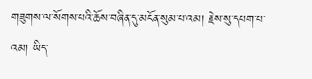གཟུགས་ལ་སོགས་པའི་ཆོས་བཞིན་དུ་མངོན་སུམ་པ་འམ། རྗེས་སུ་དཔག་པ་འམ། ཡིད་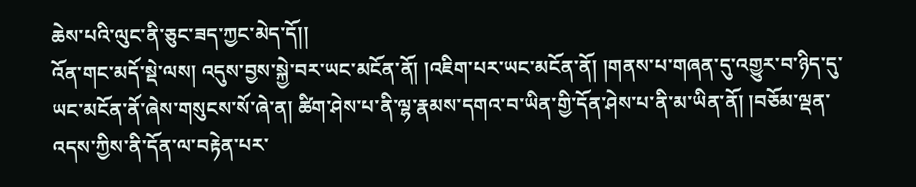ཆེས་པའི་ལུང་ནི་ཅུང་ཟད་ཀྱང་མེད་དོ།།
འོན་གང་མདོ་སྡེ་ལས། འདུས་བྱས་སྐྱེ་བར་ཡང་མངོན་ནོ། །འཇིག་པར་ཡང་མངོན་ནོ། །གནས་པ་གཞན་དུ་འགྱུར་བ་ཉིད་དུ་ཡང་མངོན་ནོ་ཞེས་གསུངས་སོ་ཞེ་ན། ཚིག་ཤེས་པ་ནི་ལྷ་རྣམས་དགའ་བ་ཡིན་གྱི་དོན་ཤེས་པ་ནི་མ་ཡིན་ནོ། །བཅོམ་ལྡན་འདས་ཀྱིས་ནི་དོན་ལ་བརྟེན་པར་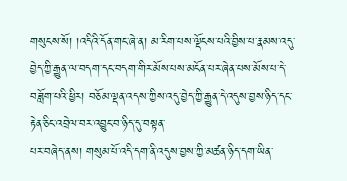གསུངས་སོ། །འདིའི་དོན་གང་ཞེ་ན། མ་རིག་པས་ལྡོངས་པའི་བྱིས་པ་རྣམས་འདུ་བྱེད་ཀྱི་རྒྱུན་ལ་བདག་དང་བདག་གིར་མོས་པས་མངོན་པར་ཞེན་པས་མོས་པ་དེ་བཟློག་པའི་ཕྱིར། བཅོམ་ལྡན་འདས་ཀྱིས་འདུ་བྱེད་ཀྱི་རྒྱུན་དེ་འདུས་བྱས་ཉིད་དང་རྟེན་ཅིང་འབྲེལ་བར་འབྱུང་བ་ཉིད་དུ་བསྟན་
པར་བཞེད་ནས། གསུམ་པོ་འདི་དག་ནི་འདུས་བྱས་ཀྱི་མཚན་ཉིད་དག་ཡིན་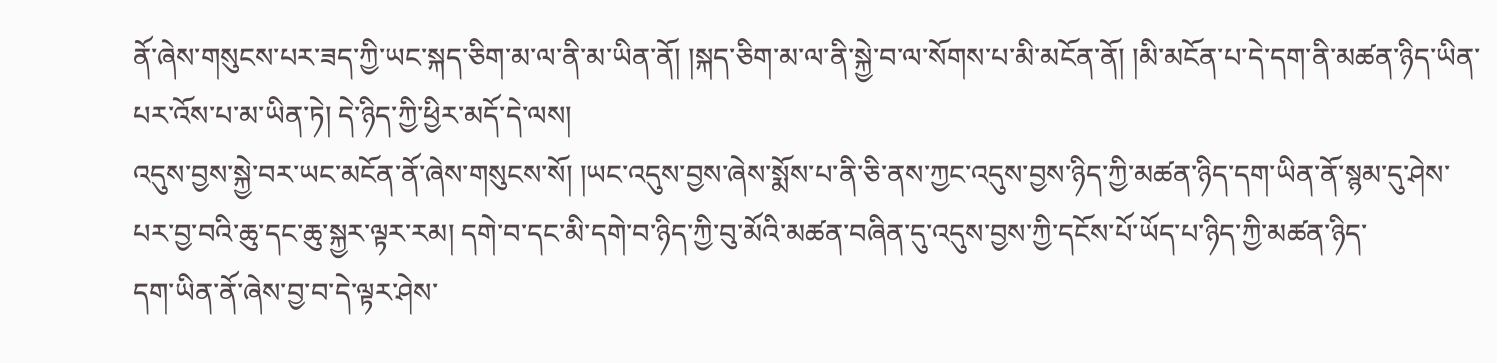ནོ་ཞེས་གསུངས་པར་ཟད་ཀྱི་ཡང་སྐད་ཅིག་མ་ལ་ནི་མ་ཡིན་ནོ། །སྐད་ཅིག་མ་ལ་ནི་སྐྱེ་བ་ལ་སོགས་པ་མི་མངོན་ནོ། །མི་མངོན་པ་དེ་དག་ནི་མཚན་ཉིད་ཡིན་པར་འོས་པ་མ་ཡིན་ཏེ། དེ་ཉིད་ཀྱི་ཕྱིར་མདོ་དེ་ལས།
འདུས་བྱས་སྐྱེ་བར་ཡང་མངོན་ནོ་ཞེས་གསུངས་སོ། །ཡང་འདུས་བྱས་ཞེས་སྨོས་པ་ནི་ཅི་ནས་ཀྱང་འདུས་བྱས་ཉིད་ཀྱི་མཚན་ཉིད་དག་ཡིན་ནོ་སྙམ་དུ་ཤེས་པར་བྱ་བའི་ཆུ་དང་ཆུ་སྐྱར་ལྟར་རམ། དགེ་བ་དང་མི་དགེ་བ་ཉིད་ཀྱི་བུ་མོའི་མཚན་བཞིན་དུ་འདུས་བྱས་ཀྱི་དངོས་པོ་ཡོད་པ་ཉིད་ཀྱི་མཚན་ཉིད་
དག་ཡིན་ནོ་ཞེས་བྱ་བ་དེ་ལྟར་ཤེས་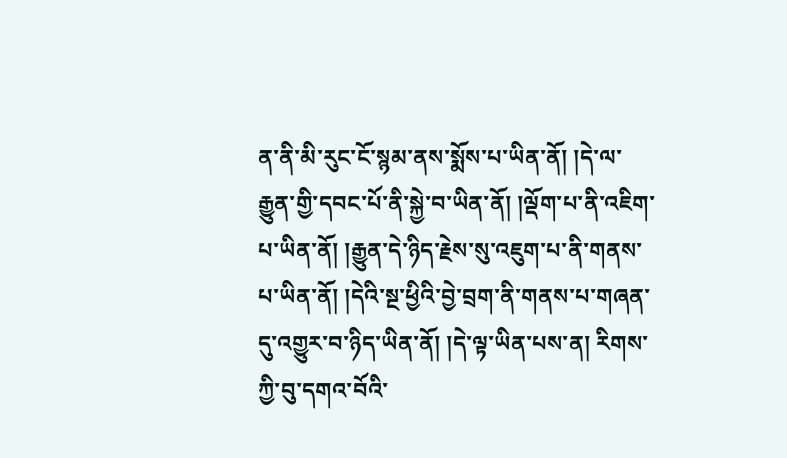ན་ནི་མི་རུང་ངོ་སྙམ་ནས་སྨོས་པ་ཡིན་ནོ། །དེ་ལ་རྒྱུན་གྱི་དབང་པོ་ནི་སྐྱེ་བ་ཡིན་ནོ། །ལྡོག་པ་ནི་འཇིག་པ་ཡིན་ནོ། །རྒྱུན་དེ་ཉིད་རྗེས་སུ་འཇུག་པ་ནི་གནས་པ་ཡིན་ནོ། །དེའི་སྔ་ཕྱིའི་བྱེ་བྲག་ནི་གནས་པ་གཞན་དུ་འགྱུར་བ་ཉིད་ཡིན་ནོ། །དེ་ལྟ་ཡིན་པས་ན། རིགས་
ཀྱི་བུ་དགའ་བོའི་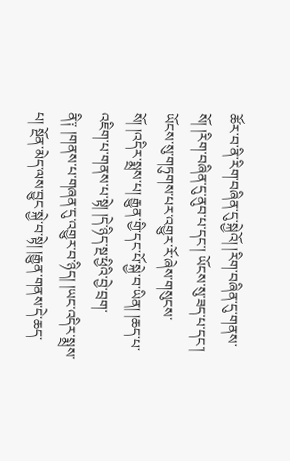ཚོར་བ་ནི་རིག་བཞིན་དུ་སྐྱེའོ། །རིག་བཞིན་དུ་གནས་སོ། །རིག་བཞིན་དུ་ནུབ་པ་དང་། ཡོངས་སུ་ཟད་པ་དང་། ཡོངས་སུ་གཏུགས་པར་འགྱུར་རོ་ཞེས་གསུངས་སོ། །འདིར་སྨྲས་པ། རྒྱུན་གྱི་དང་པོ་སྐྱེ་བ་ཡིན། །ཆད་པ་འཇིག་པ་གནས་པ་སྟེ། །དེ་ཉིད་སྔ་ཕྱིའི་བྱེ་བྲག་
ནི༑ །གནས་པ་གཞན་དུ་འགྱུར་བ་ཉིད། །ཡང་འདིར་སྨྲས་པ། སྔོན་མེད་ལས་བྱུང་སྐྱེ་བ་སྟེ། །རྒྱུན་གནས་དེ་ཆད་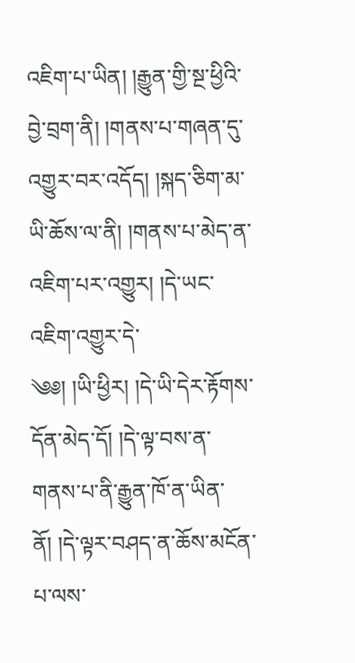འཇིག་པ་ཡིན། །རྒྱུན་གྱི་སྔ་ཕྱིའི་བྱེ་བྲག་ནི། །གནས་པ་གཞན་དུ་འགྱུར་བར་འདོད། །སྐད་ཅིག་མ་ཡི་ཆོས་ལ་ནི། །གནས་པ་མེད་ན་འཇིག་པར་འགྱུར། །དེ་ཡང་འཇིག་འགྱུར་དེ་
༄༅། །ཡི་ཕྱིར། །དེ་ཡི་དེར་རྟོགས་དོན་མེད་དོ། །དེ་ལྟ་བས་ན་གནས་པ་ནི་རྒྱུན་ཁོ་ན་ཡིན་ནོ། །དེ་ལྟར་བཤད་ན་ཆོས་མངོན་པ་ལས་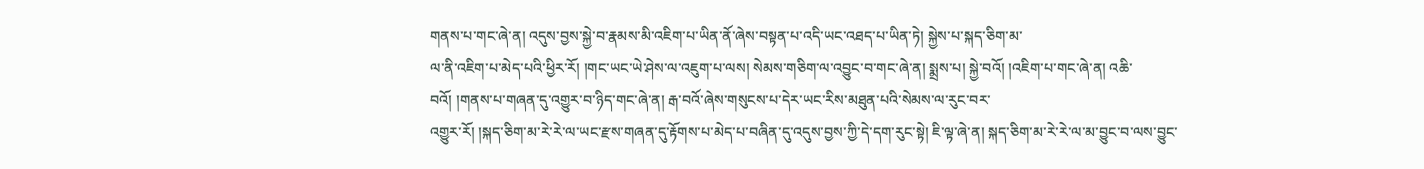གནས་པ་གང་ཞེ་ན། འདུས་བྱས་སྐྱེ་བ་རྣམས་མི་འཇིག་པ་ཡིན་ནོ་ཞེས་བསྟན་པ་འདི་ཡང་འཐད་པ་ཡིན་ཏེ། སྐྱེས་པ་སྐད་ཅིག་མ་
ལ་ནི་འཇིག་པ་མེད་པའི་ཕྱིར་རོ། །གང་ཡང་ཡེ་ཤེས་ལ་འཇུག་པ་ལས། སེམས་གཅིག་ལ་འབྱུང་བ་གང་ཞེ་ན། སྨྲས་པ། སྐྱེ་བའོ། །འཇིག་པ་གང་ཞེ་ན། འཆི་བའོ། །གནས་པ་གཞན་དུ་འགྱུར་བ་ཉིད་གང་ཞེ་ན། རྒ་བའོ་ཞེས་གསུངས་པ་དེར་ཡང་རིས་མཐུན་པའི་སེམས་ལ་རུང་བར་
འགྱུར་རོ། །སྐད་ཅིག་མ་རེ་རེ་ལ་ཡང་རྫས་གཞན་དུ་རྟོགས་པ་མེད་པ་བཞིན་དུ་འདུས་བྱས་ཀྱི་དེ་དག་རུང་སྟེ། ཇི་ལྟ་ཞེ་ན། སྐད་ཅིག་མ་རེ་རེ་ལ་མ་བྱུང་བ་ལས་བྱུང་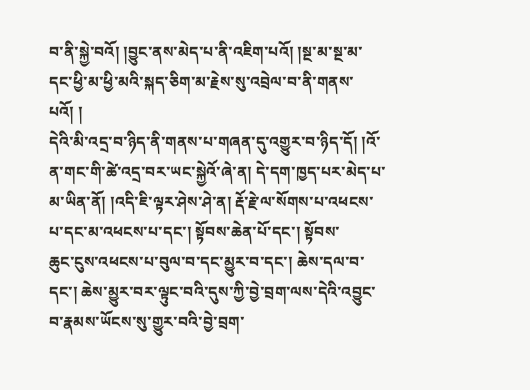བ་ནི་སྐྱེ་བའོ། །བྱུང་ནས་མེད་པ་ནི་འཇིག་པའོ། །སྔ་མ་སྔ་མ་དང་ཕྱི་མ་ཕྱི་མའི་སྐད་ཅིག་མ་རྗེས་སུ་འབྲེལ་བ་ནི་གནས་པའོ། །
དེའི་མི་འདྲ་བ་ཉིད་ནི་གནས་པ་གཞན་དུ་འགྱུར་བ་ཉིད་དོ། །འོ་ན་གང་གི་ཚེ་འདྲ་བར་ཡང་སྐྱེའོ་ཞེ་ན། དེ་དག་ཁྱད་པར་མེད་པ་མ་ཡིན་ནོ། །འདི་ཇི་ལྟར་ཤེས་ཤེ་ན། རྡོ་རྗེ་ལ་སོགས་པ་འཕངས་པ་དང་མ་འཕངས་པ་དང་། སྟོབས་ཆེན་པོ་དང་། སྟོབས་
ཆུང་ངུས་འཕངས་པ་བུལ་བ་དང་མྱུར་བ་དང་། ཆེས་དལ་བ་དང་། ཆེས་མྱུར་བར་ལྟུང་བའི་དུས་ཀྱི་བྱེ་བྲག་ལས་དེའི་འབྱུང་བ་རྣམས་ཡོངས་སུ་གྱུར་བའི་བྱེ་བྲག་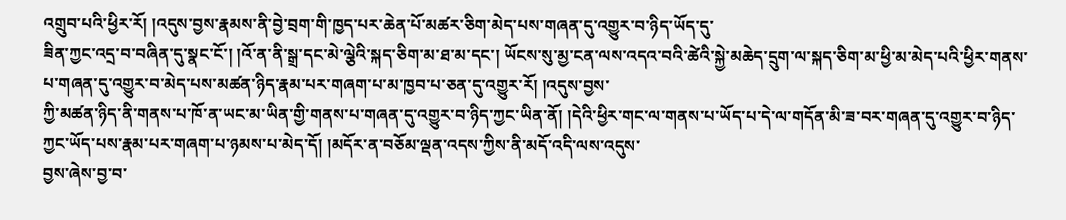འགྲུབ་པའི་ཕྱིར་རོ། །འདུས་བྱས་རྣམས་ནི་བྱེ་བྲག་གི་ཁྱད་པར་ཆེན་པོ་མཚར་ཅིག་མེད་པས་གཞན་དུ་འགྱུར་བ་ཉིད་ཡོད་དུ་
ཟིན་ཀྱང་འདྲ་བ་བཞིན་དུ་སྣང་ངོ་། །འོ་ན་ནི་སྒྲ་དང་མེ་ལྕེའི་སྐད་ཅིག་མ་ཐ་མ་དང་། ཡོངས་སུ་མྱ་ངན་ལས་འདའ་བའི་ཚེའི་སྐྱེ་མཆེད་དྲུག་ལ་སྐད་ཅིག་མ་ཕྱི་མ་མེད་པའི་ཕྱིར་གནས་པ་གཞན་དུ་འགྱུར་བ་མེད་པས་མཚན་ཉིད་རྣམ་པར་གཞག་པ་མ་ཁྱབ་པ་ཅན་དུ་འགྱུར་རོ། །འདུས་བྱས་
ཀྱི་མཚན་ཉིད་ནི་གནས་པ་ཁོ་ན་ཡང་མ་ཡིན་གྱི་གནས་པ་གཞན་དུ་འགྱུར་བ་ཉིད་ཀྱང་ཡིན་ནོ། །དེའི་ཕྱིར་གང་ལ་གནས་པ་ཡོད་པ་དེ་ལ་གདོན་མི་ཟ་བར་གཞན་དུ་འགྱུར་བ་ཉིད་ཀྱང་ཡོད་པས་རྣམ་པར་གཞག་པ་ཉམས་པ་མེད་དོ། །མདོར་ན་བཅོམ་ལྡན་འདས་ཀྱིས་ནི་མདོ་འདི་ལས་འདུས་
བྱས་ཞེས་བྱ་བ་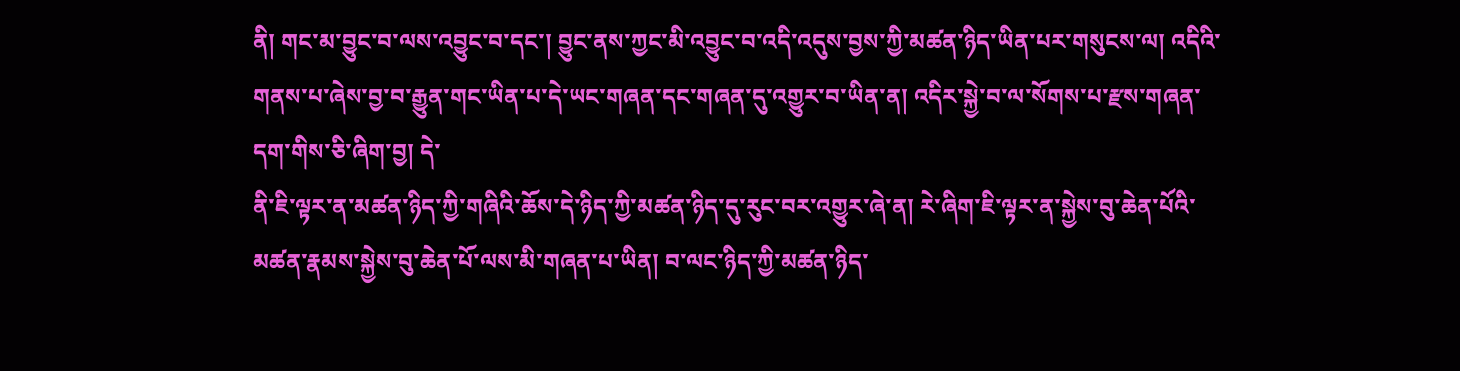ནི། གང་མ་བྱུང་བ་ལས་འབྱུང་བ་དང་། བྱུང་ནས་ཀྱང་མི་འབྱུང་བ་འདི་འདུས་བྱས་ཀྱི་མཚན་ཉིད་ཡིན་པར་གསུངས་ལ། འདིའི་གནས་པ་ཞེས་བྱ་བ་རྒྱུན་གང་ཡིན་པ་དེ་ཡང་གཞན་དང་གཞན་དུ་འགྱུར་བ་ཡིན་ན། འདིར་སྐྱེ་བ་ལ་སོགས་པ་རྫས་གཞན་དག་གིས་ཅི་ཞིག་བྱ། དེ་
ནི་ཇི་ལྟར་ན་མཚན་ཉིད་ཀྱི་གཞིའི་ཆོས་དེ་ཉིད་ཀྱི་མཚན་ཉིད་དུ་རུང་བར་འགྱུར་ཞེ་ན། རེ་ཞིག་ཇི་ལྟར་ན་སྐྱེས་བུ་ཆེན་པོའི་མཚན་རྣམས་སྐྱེས་བུ་ཆེན་པོ་ལས་མི་གཞན་པ་ཡིན། བ་ལང་ཉིད་ཀྱི་མཚན་ཉིད་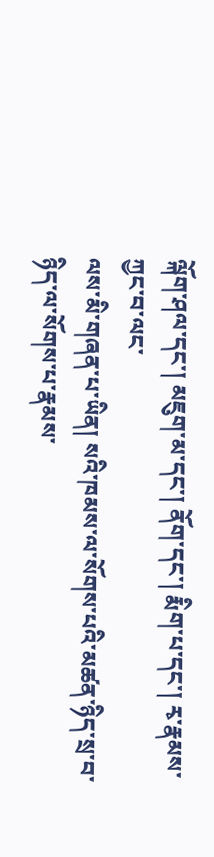ལྐོག་ཤལ་དང་། མཇུག་མ་དང་། ནོག་དང་། རྨིག་པ་དང་། རྭ་རྣམས་ཀྱང་བ་ལང་
ལས་མི་གཞན་པ་ཡིན། སའི་ཁམས་ལ་སོགས་པའི་མཚན་ཉིད་སྲ་བ་ཉིད་ལ་སོགས་པ་རྣམས་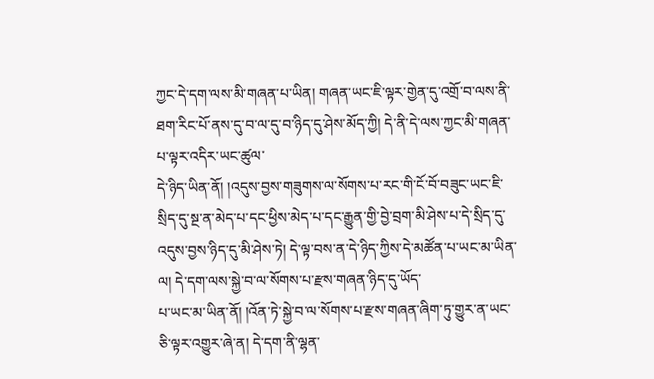ཀྱང་དེ་དག་ལས་མི་གཞན་པ་ཡིན། གཞན་ཡང་ཇི་ལྟར་གྱེན་དུ་འགྲོ་བ་ལས་ནི་ཐག་རིང་པོ་ནས་དུ་བ་ལ་དུ་བ་ཉིད་དུ་ཤེས་མོད་ཀྱི། དེ་ནི་དེ་ལས་ཀྱང་མི་གཞན་པ་ལྟར་འདིར་ཡང་ཚུལ་
དེ་ཉིད་ཡིན་ནོ། །འདུས་བྱས་གཟུགས་ལ་སོགས་པ་རང་གི་ངོ་བོ་བཟུང་ཡང་ཇི་སྲིད་དུ་སྔ་ན་མེད་པ་དང་ཕྱིས་མེད་པ་དང་རྒྱུན་གྱི་བྱེ་བྲག་མི་ཤེས་པ་དེ་སྲིད་དུ་འདུས་བྱས་ཉིད་དུ་མི་ཤེས་ཏེ། དེ་ལྟ་བས་ན་དེ་ཉིད་ཀྱིས་དེ་མཚོན་པ་ཡང་མ་ཡིན་ལ། དེ་དག་ལས་སྐྱེ་བ་ལ་སོགས་པ་རྫས་གཞན་ཉིད་དུ་ཡོད་
པ་ཡང་མ་ཡིན་ནོ། །འོན་ཏེ་སྐྱེ་བ་ལ་སོགས་པ་རྫས་གཞན་ཞིག་ཏུ་གྱུར་ན་ཡང་ཅི་ལྟར་འགྱུར་ཞེ་ན། དེ་དག་ནི་ལྷན་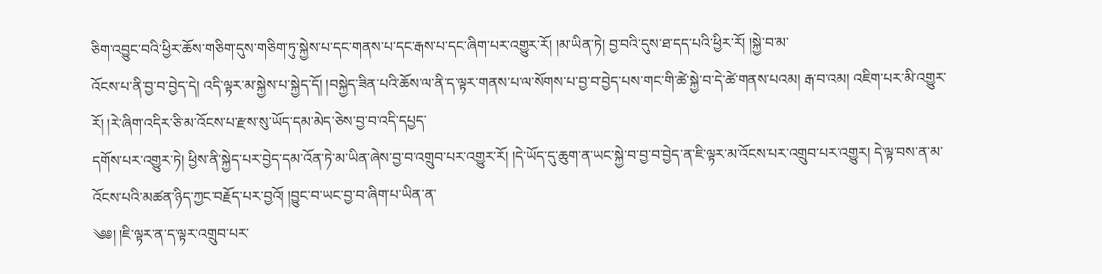ཅིག་འབྱུང་བའི་ཕྱིར་ཆོས་གཅིག་དུས་གཅིག་ཏུ་སྐྱེས་པ་དང་གནས་པ་དང་རྒས་པ་དང་ཞིག་པར་འགྱུར་རོ། །མ་ཡིན་ཏེ། བྱ་བའི་དུས་ཐ་དད་པའི་ཕྱིར་རོ། །སྐྱེ་བ་མ་
འོངས་པ་ནི་བྱ་བ་བྱེད་དེ། འདི་ལྟར་མ་སྐྱེས་པ་སྐྱེད་དོ། །བསྐྱེད་ཟིན་པའི་ཆོས་ལ་ནི་ད་ལྟར་གནས་པ་ལ་སོགས་པ་བྱ་བ་བྱེད་པས་གང་གི་ཚེ་སྐྱེ་བ་དེ་ཚེ་གནས་པའམ། རྒ་བ་འམ། འཇིག་པར་མི་འགྱུར་རོ། །རེ་ཞིག་འདིར་ཅི་མ་འོངས་པ་རྫས་སུ་ཡོད་དམ་མེད་ཅེས་བྱ་བ་འདི་དཔྱད་
དགོས་པར་འགྱུར་ཏེ། ཕྱིས་ནི་སྐྱེད་པར་བྱེད་དམ་འོན་ཏེ་མ་ཡིན་ཞེས་བྱ་བ་འགྲུབ་པར་འགྱུར་རོ། །དེ་ཡོད་དུ་ཆུག་ན་ཡང་སྐྱེ་བ་བྱ་བ་བྱེད་ན་ཇི་ལྟར་མ་འོངས་པར་འགྲུབ་པར་འགྱུར། དེ་ལྟ་བས་ན་མ་འོངས་པའི་མཚན་ཉིད་ཀྱང་བརྗོད་པར་བྱའོ། །བྱུང་བ་ཡང་བྱ་བ་ཞིག་པ་ཡིན་ན་
༄༅། །ཇི་ལྟར་ན་ད་ལྟར་འགྲུབ་པར་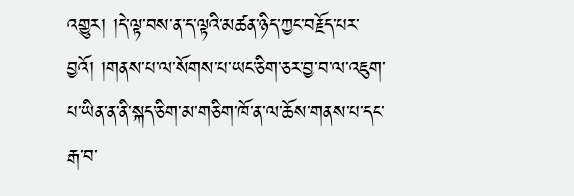འགྱུར། །དེ་ལྟ་བས་ན་ད་ལྟའི་མཚན་ཉིད་ཀྱང་བརྗོད་པར་བྱའོ། །གནས་པ་ལ་སོགས་པ་ཡང་ཅིག་ཅར་བྱ་བ་ལ་འཇུག་པ་ཡིན་ན་ནི་སྐད་ཅིག་མ་གཅིག་ཁོ་ན་ལ་ཆོས་གནས་པ་དང་རྒ་བ་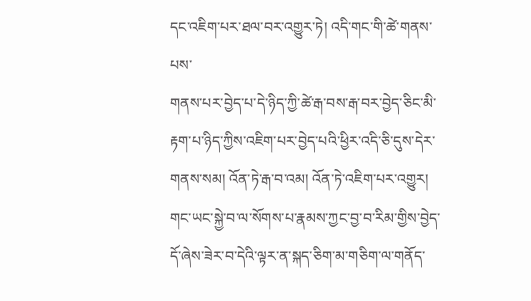དང་འཇིག་པར་ཐལ་བར་འགྱུར་ཏེ། འདི་གང་གི་ཚེ་གནས་པས་
གནས་པར་བྱེད་པ་དེ་ཉིད་ཀྱི་ཚེ་རྒ་བས་རྒ་བར་བྱེད་ཅིང་མི་རྟག་པ་ཉིད་ཀྱིས་འཇིག་པར་བྱེད་པའི་ཕྱིར་འདི་ཅི་དུས་དེར་གནས་སམ། འོན་ཏེ་རྒ་བ་འམ། འོན་ཏེ་འཇིག་པར་འགྱུར། གང་ཡང་སྐྱེ་བ་ལ་སོགས་པ་རྣམས་ཀྱང་བྱ་བ་རིམ་གྱིས་བྱེད་དོ་ཞེས་ཟེར་བ་དེའི་ལྟར་ན་སྐད་ཅིག་མ་གཅིག་ལ་གནོད་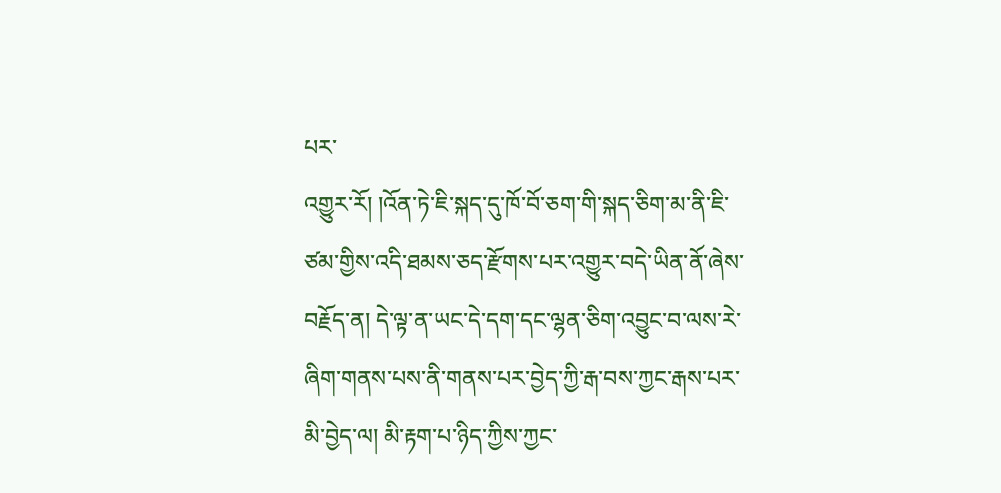པར་
འགྱུར་རོ། །འོན་ཏེ་ཇི་སྐད་དུ་ཁོ་བོ་ཅག་གི་སྐད་ཅིག་མ་ནི་ཇི་ཙམ་གྱིས་འདི་ཐམས་ཅད་རྫོགས་པར་འགྱུར་བདེ་ཡིན་ནོ་ཞེས་བརྗོད་ན། དེ་ལྟ་ན་ཡང་དེ་དག་དང་ལྷན་ཅིག་འབྱུང་བ་ལས་རེ་ཞིག་གནས་པས་ནི་གནས་པར་བྱེད་ཀྱི་རྒ་བས་ཀྱང་རྒས་པར་མི་བྱེད་ལ། མི་རྟག་པ་ཉིད་ཀྱིས་ཀྱང་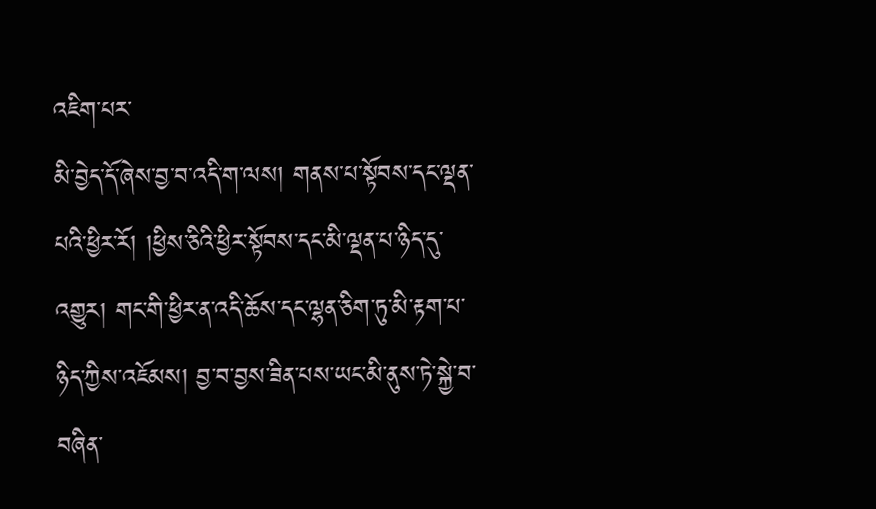འཇིག་པར་
མི་བྱེད་དོ་ཞེས་བྱ་བ་འདི་ག་ལས། གནས་པ་སྟོབས་དང་ལྡན་པའི་ཕྱིར་རོ། །ཕྱིས་ཅིའི་ཕྱིར་སྟོབས་དང་མི་ལྡན་པ་ཉིད་དུ་འགྱུར། གང་གི་ཕྱིར་ན་འདི་ཆོས་དང་ལྷན་ཅིག་ཏུ་མི་རྟག་པ་ཉིད་ཀྱིས་འཇོམས། བྱ་བ་བྱས་ཟིན་པས་ཡང་མི་ནུས་ཏེ་སྐྱེ་བ་བཞིན་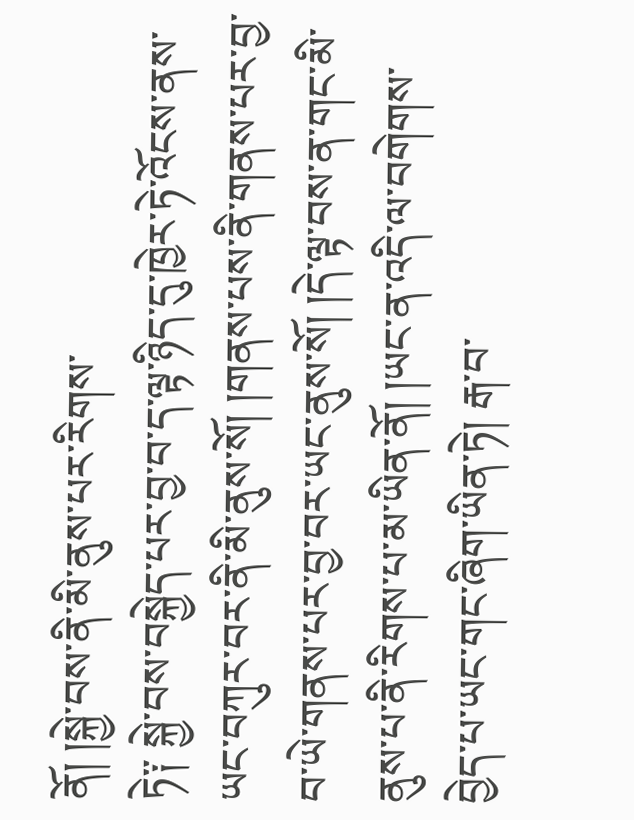ནོ། །སྐྱེ་བས་ནི་མི་ནུས་པར་རིགས་
ཏེ༑ སྐྱེ་བས་བསྐྱེད་པར་བྱ་བ་ད་ལྟ་ཉིད་དུ་ཁྱེར་ཏེ་འོངས་ནས་ཡང་བཀུར་བར་ནི་མི་ནུས་སོ། །གནས་པས་ནི་གནས་པར་བྱ་བ་ཡེ་གནས་པར་བྱ་བར་ཡང་ནུས་སོ། །དེ་ལྟ་བས་ན་གང་མི་ནུས་པ་ནི་རིགས་པ་མ་ཡིན་ནོ། །ཡང་ན་འདི་ལ་བགེགས་བྱེད་པ་ཡང་གང་ཞིག་ཡིན་ཏེ། རྒ་བ་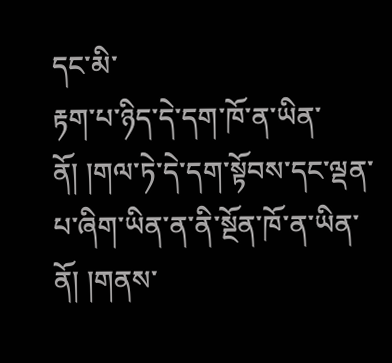དང་མི་
རྟག་པ་ཉིད་དེ་དག་ཁོ་ན་ཡིན་ནོ། །གལ་ཏེ་དེ་དག་སྟོབས་དང་ལྡན་པ་ཞིག་ཡིན་ན་ནི་སྔོན་ཁོ་ན་ཡིན་ནོ། །གནས་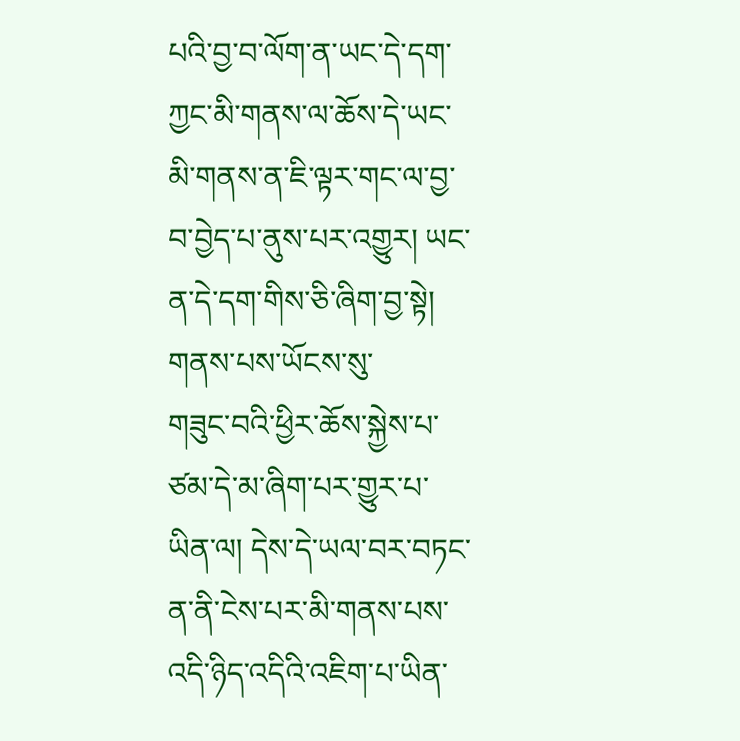པའི་བྱ་བ་ལོག་ན་ཡང་དེ་དག་ཀྱང་མི་གནས་ལ་ཆོས་དེ་ཡང་མི་གནས་ན་ཇི་ལྟར་གང་ལ་བྱ་བ་བྱེད་པ་ནུས་པར་འགྱུར། ཡང་ན་དེ་དག་གིས་ཅི་ཞིག་བྱ་སྟེ། གནས་པས་ཡོངས་སུ་
གཟུང་བའི་ཕྱིར་ཆོས་སྐྱེས་པ་ཙམ་དེ་མ་ཞིག་པར་གྱུར་པ་ཡིན་ལ། དེས་དེ་ཡལ་བར་བཏང་ན་ནི་ངེས་པར་མི་གནས་པས་འདི་ཉིད་འདིའི་འཇིག་པ་ཡིན་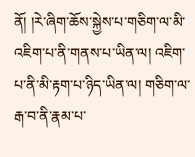ནོ། །རེ་ཞིག་ཆོས་སྐྱེས་པ་གཅིག་ལ་མི་འཇིག་པ་ནི་གནས་པ་ཡིན་ལ། འཇིག་པ་ནི་མི་རྟག་པ་ཉིད་ཡིན་ལ། གཅིག་ལ་རྒ་བ་ནི་རྣམ་པ་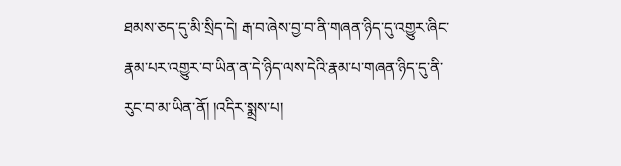ཐམས་ཅད་དུ་མི་སྲིད་དེ། རྒ་བ་ཞེས་བྱ་བ་ནི་གཞན་ཉིད་དུ་འགྱུར་ཞིང་རྣམ་པར་འགྱུར་བ་ཡིན་ན་དེ་ཉིད་ལས་དེའི་རྣམ་པ་གཞན་ཉིད་དུ་ནི་རུང་བ་མ་ཡིན་ནོ། །འདིར་སྨྲས་པ།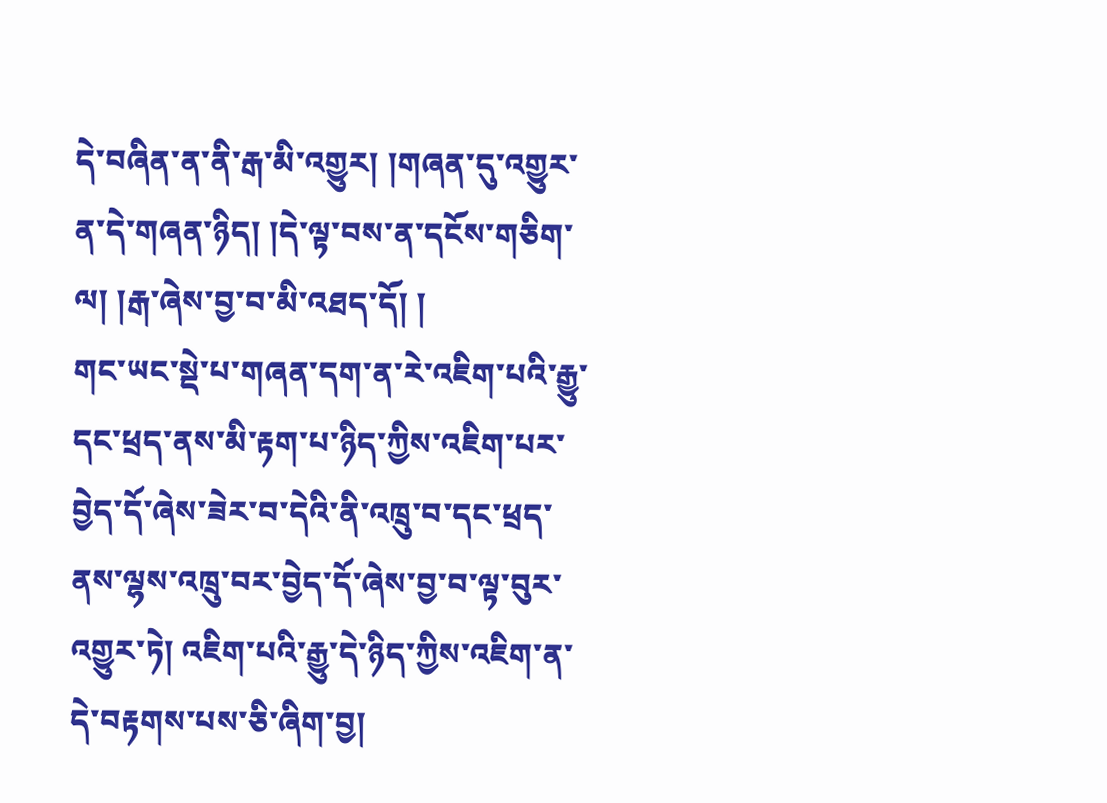དེ་བཞིན་ན་ནི་རྒ་མི་འགྱུར། །གཞན་དུ་འགྱུར་ན་དེ་གཞན་ཉིད། །དེ་ལྟ་བས་ན་དངོས་གཅིག་ལ། །རྒ་ཞེས་བྱ་བ་མི་འཐད་དོ། །
གང་ཡང་སྡེ་པ་གཞན་དག་ན་རེ་འཇིག་པའི་རྒྱུ་དང་ཕྲད་ནས་མི་རྟག་པ་ཉིད་ཀྱིས་འཇིག་པར་བྱེད་དོ་ཞེས་ཟེར་བ་དེའི་ནི་འཁྲུ་བ་དང་ཕྲད་ནས་ལྷས་འཁྲུ་བར་བྱེད་དོ་ཞེས་བྱ་བ་ལྟ་བུར་འགྱུར་ཏེ། འཇིག་པའི་རྒྱུ་དེ་ཉིད་ཀྱིས་འཇིག་ན་དེ་བརྟགས་པས་ཅི་ཞིག་བྱ།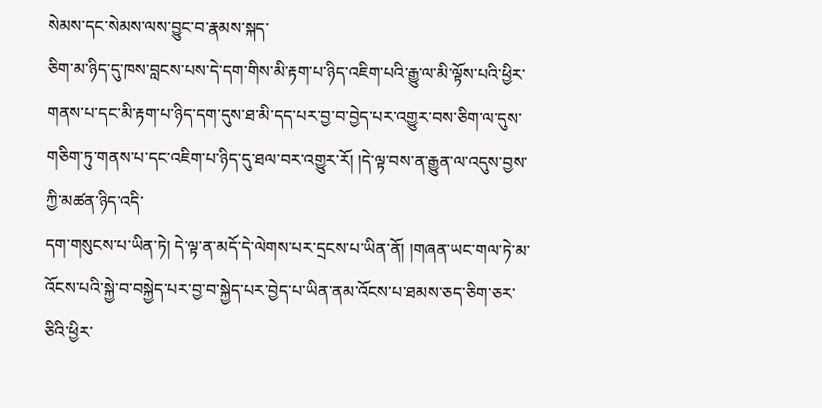སེམས་དང་སེམས་ལས་བྱུང་བ་རྣམས་སྐད་
ཅིག་མ་ཉིད་དུ་ཁས་བླངས་པས་དེ་དག་གིས་མི་རྟག་པ་ཉིད་འཇིག་པའི་རྒྱུ་ལ་མི་ལྟོས་པའི་ཕྱིར་གནས་པ་དང་མི་རྟག་པ་ཉིད་དག་དུས་ཐ་མི་དད་པར་བྱ་བ་བྱེད་པར་འགྱུར་བས་ཅིག་ལ་དུས་གཅིག་ཏུ་གནས་པ་དང་འཇིག་པ་ཉིད་དུ་ཐལ་བར་འགྱུར་རོ། །དེ་ལྟ་བས་ན་རྒྱུན་ལ་འདུས་བྱས་ཀྱི་མཚན་ཉིད་འདི་
དག་གསུངས་པ་ཡིན་ཏེ། དེ་ལྟ་ན་མདོ་དེ་ལེགས་པར་དྲངས་པ་ཡིན་ནོ། །གཞན་ཡང་གལ་ཏེ་མ་འོངས་པའི་སྐྱེ་བ་བསྐྱེད་པར་བྱ་བ་སྐྱེད་པར་བྱེད་པ་ཡིན་ནམ་འོངས་པ་ཐམས་ཅད་ཅིག་ཅར་ཅིའི་ཕྱིར་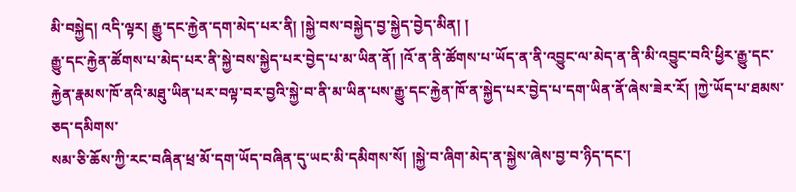མི་བསྐྱེད། འདི་ལྟར། རྒྱུ་དང་རྐྱེན་དག་མེད་པར་ནི། །སྐྱེ་བས་བསྐྱེད་བྱ་སྐྱེད་བྱེད་མིན། །
རྒྱུ་དང་རྐྱེན་ཚོགས་པ་མེད་པར་ནི་སྐྱེ་བས་སྐྱེད་པར་བྱེད་པ་མ་ཡིན་ནོ། །འོ་ན་ནི་ཚོགས་པ་ཡོད་ན་ནི་འབྱུང་ལ་མེད་ན་ནི་མི་འབྱུང་བའི་ཕྱིར་རྒྱུ་དང་རྐྱེན་རྣམས་ཁོ་ནའི་མཐུ་ཡིན་པར་བལྟ་བར་བྱའི་སྐྱེ་བ་ནི་མ་ཡིན་པས་རྒྱུ་དང་རྐྱེན་ཁོ་ན་སྐྱེད་པར་བྱེད་པ་དག་ཡིན་ནོ་ཞེས་ཟེར་རོ། །ཀྱེ་ཡོད་པ་ཐམས་ཅད་དམིགས་
སམ་ཅི་ཆོས་ཀྱི་རང་བཞིན་ཕྲ་མོ་དག་ཡོད་བཞིན་དུ་ཡང་མི་དམིགས་སོ། །སྐྱེ་བ་ཞིག་མེད་ན་སྐྱེས་ཞེས་བྱ་བ་ཉིད་དང་།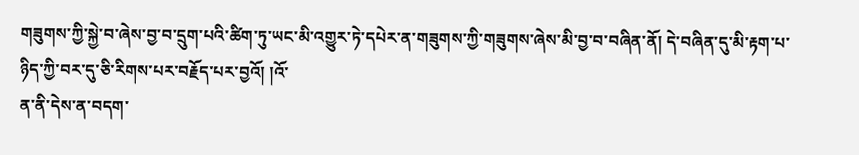གཟུགས་ཀྱི་སྐྱེ་བ་ཞེས་བྱ་བ་དྲུག་པའི་ཚིག་ཏུ་ཡང་མི་འགྱུར་ཏེ་དཔེར་ན་གཟུགས་ཀྱི་གཟུགས་ཞེས་མི་བྱ་བ་བཞིན་ནོ། དེ་བཞིན་དུ་མི་རྟག་པ་ཉིད་ཀྱི་བར་དུ་ཅི་རིགས་པར་བརྗོད་པར་བྱའོ། །འོ་
ན་ནི་དེས་ན་བདག་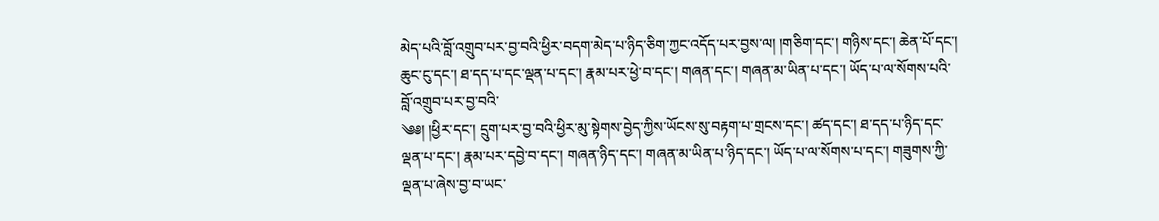མེད་པའི་བློ་འགྲུབ་པར་བྱ་བའི་ཕྱིར་བདག་མེད་པ་ཉིད་ཅིག་ཀྱང་འདོད་པར་བྱས་ལ། །གཅིག་དང་། གཉིས་དང་། ཆེན་པོ་དང་། ཆུང་ངུ་དང་། ཐ་དད་པ་དང་ལྡན་པ་དང་། རྣམ་པར་ཕྱེ་བ་དང་། གཞན་དང་། གཞན་མ་ཡིན་པ་དང་། ཡོད་པ་ལ་སོགས་པའི་བློ་འགྲུབ་པར་བྱ་བའི་
༄༅། །ཕྱིར་དང་། དྲུག་པར་བྱ་བའི་ཕྱིར་མུ་སྟེགས་བྱེད་ཀྱིས་ཡོངས་སུ་བརྟག་པ་གྲངས་དང་། ཚད་དང་། ཐ་དད་པ་ཉིད་དང་ལྡན་པ་དང་། རྣམ་པར་དབྱེ་བ་དང་། གཞན་ཉིད་དང་། གཞན་མ་ཡིན་པ་ཉིད་དང་། ཡོད་པ་ལ་སོགས་པ་དང་། གཟུགས་ཀྱི་ལྡན་པ་ཞེས་བྱ་བ་ཡང་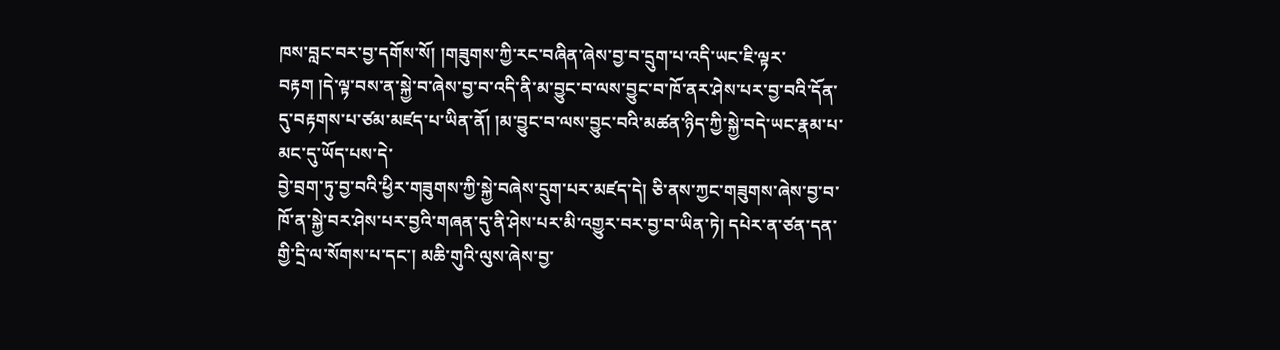ཁས་བླང་བར་བྱ་དགོས་སོ། །གཟུགས་ཀྱི་རང་བཞིན་ཞེས་བྱ་བ་དྲུག་པ་འདི་ཡང་ཇི་ལྟར་བརྟག །དེ་ལྟ་བས་ན་སྐྱེ་བ་ཞེས་བྱ་བ་འདི་ནི་མ་བྱུང་བ་ལས་བྱུང་བ་ཁོ་ནར་ཤེས་པར་བྱ་བའི་དོན་དུ་བརྟགས་པ་ཙམ་མཛད་པ་ཡིན་ནོ། །མ་བྱུང་བ་ལས་བྱུང་བའི་མཚན་ཉིད་ཀྱི་སྐྱེ་བདེ་ཡང་རྣམ་པ་མང་དུ་ཡོད་པས་དེ་
བྱེ་བྲག་ཏུ་བྱ་བའི་ཕྱིར་གཟུགས་ཀྱི་སྐྱེ་བཞེས་དྲུག་པར་མཛད་དེ། ཅི་ནས་ཀྱང་གཟུགས་ཞེས་བྱ་བ་ཁོ་ན་སྐྱེ་བར་ཤེས་པར་བྱའི་གཞན་དུ་ནི་ཤེས་པར་མི་འགྱུར་བར་བྱ་བ་ཡིན་ཏེ། དཔེར་ན་ཙན་དན་གྱི་དྲི་ལ་སོགས་པ་དང་། མཆི་གུའི་ལུས་ཞེས་བྱ་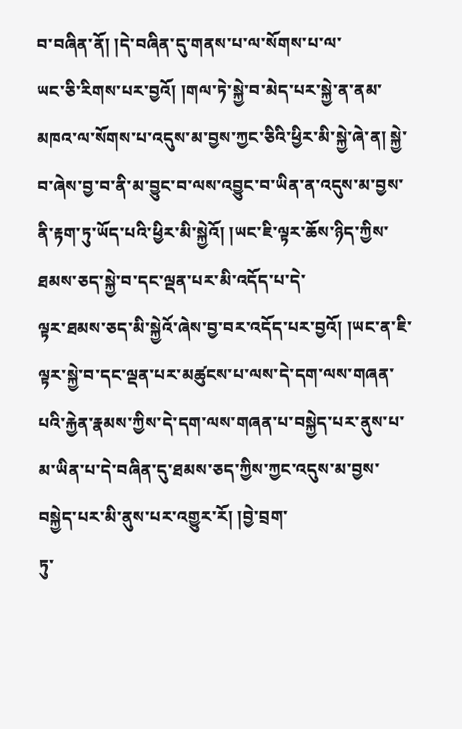བ་བཞིན་ནོ། །དེ་བཞིན་དུ་གནས་པ་ལ་སོགས་པ་ལ་
ཡང་ཅི་རིགས་པར་བྱའོ། །གལ་ཏེ་སྐྱེ་བ་མེད་པར་སྐྱེ་ན་ནམ་མཁའ་ལ་སོགས་པ་འདུས་མ་བྱས་ཀྱང་ཅིའི་ཕྱིར་མི་སྐྱེ་ཞེ་ན། སྐྱེ་བ་ཞེས་བྱ་བ་ནི་མ་བྱུང་བ་ལས་འབྱུང་བ་ཡིན་ན་འདུས་མ་བྱས་ནི་རྟག་ཏུ་ཡོད་པའི་ཕྱིར་མི་སྐྱེའོ། །ཡང་ཇི་ལྟར་ཆོས་ཉིད་ཀྱིས་ཐམས་ཅད་སྐྱེ་བ་དང་ལྡན་པར་མི་འདོད་པ་དེ་
ལྟར་ཐམས་ཅད་མི་སྐྱེའོ་ཞེས་བྱ་བར་འདོད་པར་བྱའོ། །ཡང་ན་ཇི་ལྟར་སྐྱེ་བ་དང་ལྡན་པར་མཚུངས་པ་ལས་དེ་དག་ལས་གཞན་པའི་རྐྱེན་རྣམས་ཀྱིས་དེ་དག་ལས་གཞན་པ་བསྐྱེད་པར་ནུས་པ་མ་ཡིན་པ་དེ་བཞིན་དུ་ཐམས་ཅད་ཀྱིས་ཀྱང་འདུས་མ་བྱས་བསྐྱེད་པར་མི་ནུས་པར་འགྱུར་རོ། །བྱེ་བྲག་
ཏུ་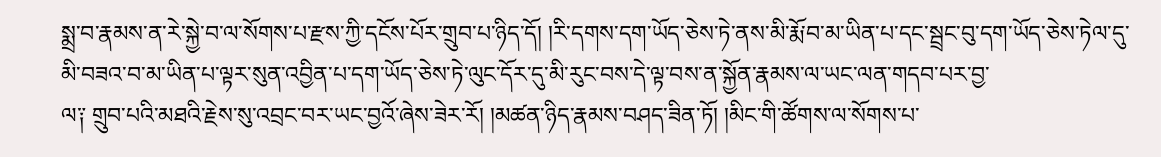སྨྲ་བ་རྣམས་ན་རེ་སྐྱེ་བ་ལ་སོགས་པ་རྫས་ཀྱི་དངོས་པོར་གྲུབ་པ་ཉིད་དོ། །རི་དགས་དག་ཡོད་ཅེས་ཏེ་ནས་མི་རྨོ་བ་མ་ཡིན་པ་དང་སྦྲང་བུ་དག་ཡོད་ཅེས་ཏེལ་དུ་མི་བཟའ་བ་མ་ཡིན་པ་ལྟར་སུན་འབྱིན་པ་དག་ཡོད་ཅེས་ཏེ་ལུང་དོར་དུ་མི་རུང་བས་དེ་ལྟ་བས་ན་སྐྱོན་རྣམས་ལ་ཡང་ལན་གདབ་པར་བྱ་
ལ༑ གྲུབ་པའི་མཐའི་རྗེས་སུ་འབྲང་བར་ཡང་བྱའོ་ཞེས་ཟེར་རོ། །མཚན་ཉིད་རྣམས་བཤད་ཟིན་ཏོ། །མིང་གི་ཚོགས་ལ་སོགས་པ་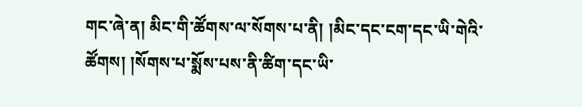གང་ཞེ་ན། མིང་གི་ཚོགས་ལ་སོགས་པ་ནི། །མིང་དང་ངག་དང་ཡི་གེའི་ཚོགས། །སོགས་པ་སྨོས་པས་ནི་ཚིག་དང་ཡི་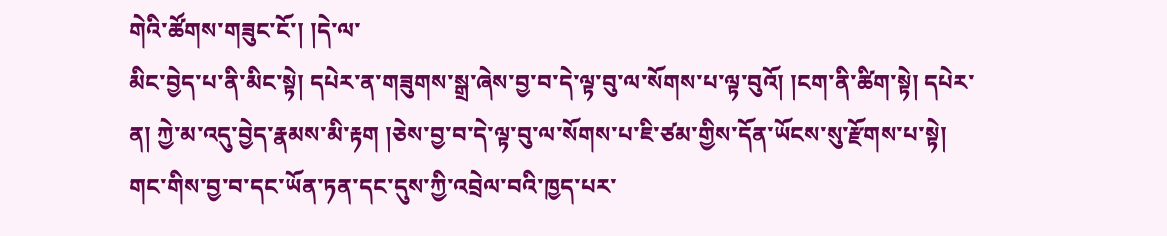གེའི་ཚོགས་གཟུང་ངོ་། །དེ་ལ་
མིང་བྱེད་པ་ནི་མིང་སྟེ། དཔེར་ན་གཟུགས་སྒྲ་ཞེས་བྱ་བ་དེ་ལྟ་བུ་ལ་སོགས་པ་ལྟ་བུའོ། །ངག་ནི་ཚིག་སྟེ། དཔེར་ན། ཀྱེ་མ་འདུ་བྱེད་རྣམས་མི་རྟག །ཅེས་བྱ་བ་དེ་ལྟ་བུ་ལ་སོགས་པ་ཇི་ཙམ་གྱིས་དོན་ཡོངས་སུ་རྫོགས་པ་སྟེ། གང་གིས་བྱ་བ་དང་ཡོན་ཏན་དང་དུས་ཀྱི་འབྲེལ་བའི་ཁྱད་པར་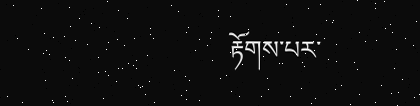རྟོགས་པར་